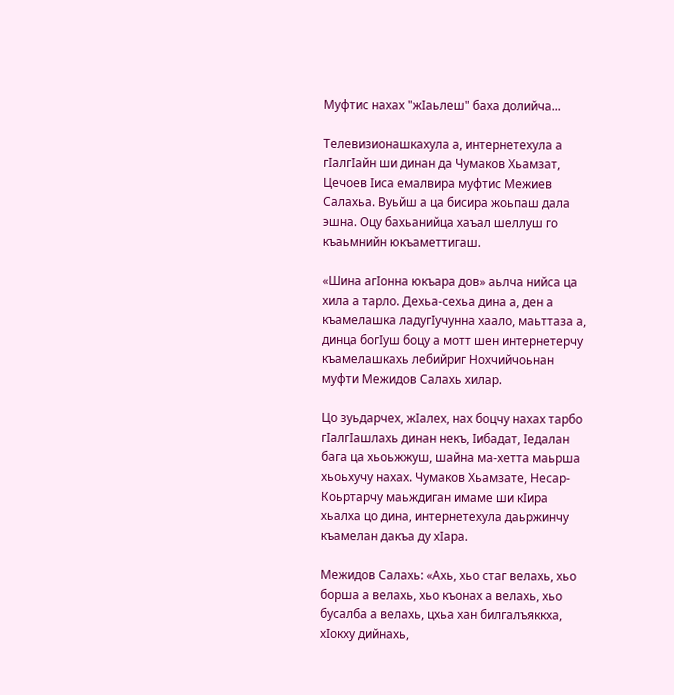Муфтис нахах "жIаьлеш" баха долийча...

Телевизионашкахула а, интернетехула а гIалгIайн ши динан да Чумаков Хьамзат, Цечоев Iиса емалвира муфтис Межиев Салахьа. Вуьйш а ца бисира жоьпаш дала эшна. Оцу бахьанийца хаъал шеллуш го къаьмнийн юкъаметтигаш.

«Шина агIонна юкъара дов» аьлча нийса ца хила а тарло. Дехьа-сехьа дина а, ден а къамелашка ладугIучунна хаало, маьттаза а, динца богIуш боцу а мотт шен интернетерчу къамелашкахь лебийриг Нохчийчоьнан муфти Межидов Салахь хилар.

Цо зуьдарчех, жIалех, нах боцчу нахах тарбо гIалгIашлахь динан некъ, Iибадат, Iедалан бага ца хьоьжжуш, шайна ма-хетта маьрша хьоьхучу нахах. Чумаков Хьамзате, Несар-Коьртарчу маьждиган имаме ши кIира хьалха цо дина, интернетехула даьржинчу къамелан дакъа ду хIара.

Межидов Салахь: «Ахь, хьо стаг велахь, хьо борша а велахь, хьо къонах а велахь, хьо бусалба а велахь, цхьа хан билгалъяккха, хIокху дийнахь,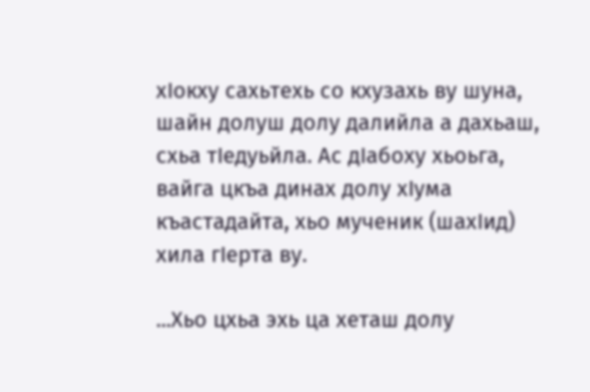хIокху сахьтехь со кхузахь ву шуна, шайн долуш долу далийла а дахьаш, схьа тIедуьйла. Ас дIабоху хьоьга, вайга цкъа динах долу хIума къастадайта, хьо мученик (шахIид) хила гIерта ву.

...Хьо цхьа эхь ца хеташ долу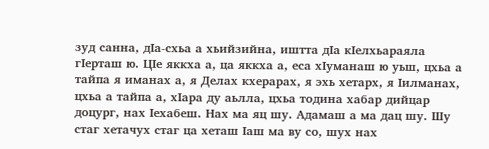зуд санна, дIа-схьа а хьийзийна, иштта дIа кIелхьараяла гIерташ ю. ЦIе яккха а, ца яккха а, еса хIуманаш ю уьш, цхьа а тайпа я иманах а, я Делах кхерарах, я эхь хетарх, я Iилманах, цхьа а тайпа а, хIара ду аьлла, цхьа тодина хабар дийцар доцург, нах Iехабеш. Нах ма яц шу. Адамаш а ма дац шу. Шу стаг хетачух стаг ца хеташ Iаш ма ву со, шух нах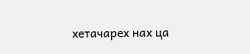хетачарех нах ца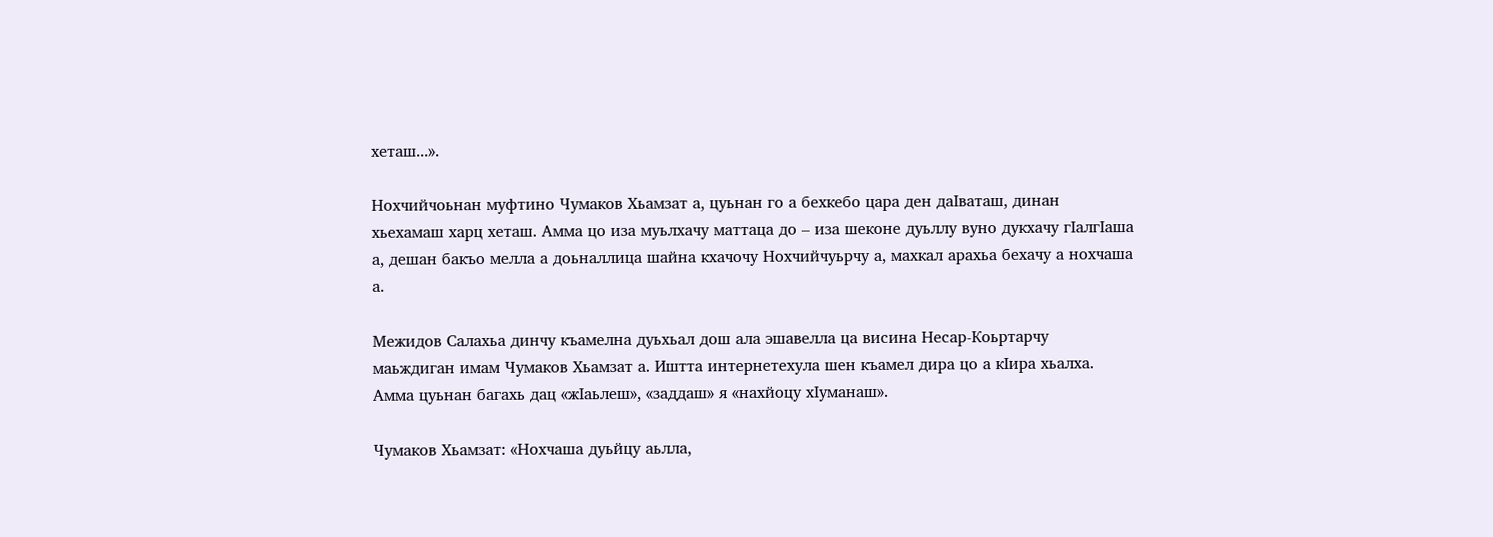хеташ...».

Нохчийчоьнан муфтино Чумаков Хьамзат а, цуьнан го а бехкебо цара ден даIваташ, динан хьехамаш харц хеташ. Амма цо иза муьлхачу маттаца до – иза шеконе дуьллу вуно дукхачу гIалгIаша а, дешан бакъо мелла а доьналлица шайна кхачочу Нохчийчуьрчу а, махкал арахьа бехачу а нохчаша а.

Межидов Салахьа динчу къамелна дуьхьал дош ала эшавелла ца висина Несар-Коьртарчу маьждиган имам Чумаков Хьамзат а. Иштта интернетехула шен къамел дира цо а кIира хьалха. Амма цуьнан багахь дац «жIаьлеш», «заддаш» я «нахйоцу хIуманаш».

Чумаков Хьамзат: «Нохчаша дуьйцу аьлла,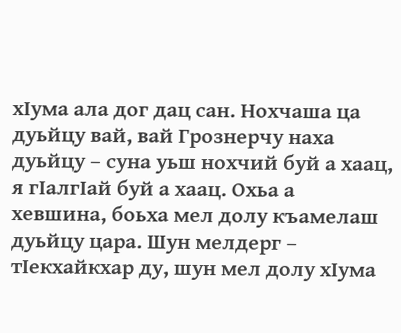хIума ала дог дац сан. Нохчаша ца дуьйцу вай, вай Грознерчу наха дуьйцу – суна уьш нохчий буй а хаац, я гIалгIай буй а хаац. Охьа а хевшина, боьха мел долу къамелаш дуьйцу цара. Шун мелдерг – тIекхайкхар ду, шун мел долу хIума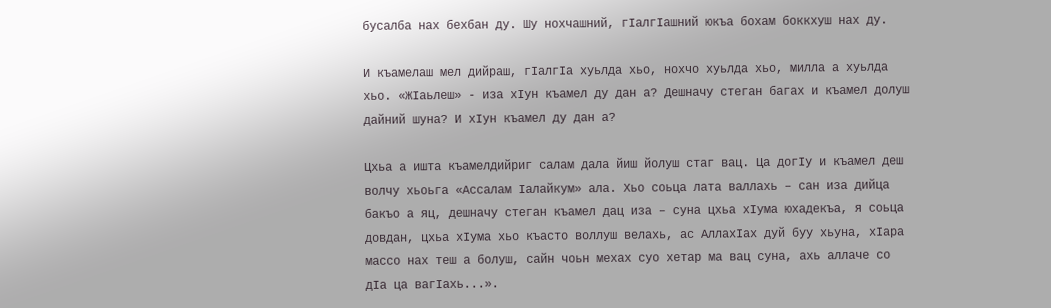бусалба нах бехбан ду. Шу нохчашний, гIалгIашний юкъа бохам боккхуш нах ду.

И къамелаш мел дийраш, гIалгIа хуьлда хьо, нохчо хуьлда хьо, милла а хуьлда хьо. «ЖIаьлеш» - иза хIун къамел ду дан а? Дешначу стеган багах и къамел долуш дайний шуна? И хIун къамел ду дан а?

Цхьа а ишта къамелдийриг салам дала йиш йолуш стаг вац. Ца догIу и къамел деш волчу хьоьга «Ассалам Iалайкум» ала. Хьо соьца лата валлахь – сан иза дийца бакъо а яц, дешначу стеган къамел дац иза – суна цхьа хIума юхадекъа, я соьца довдан, цхьа хIума хьо къасто воллуш велахь, ас АллахIах дуй буу хьуна, хIара массо нах теш а болуш, сайн чоьн мехах суо хетар ма вац суна, ахь аллаче со дIа ца вагIахь...».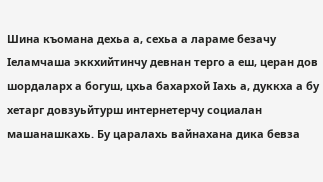Шина къомана дехьа а, сехьа а лараме безачу Iеламчаша эккхийтинчу девнан терго а еш, церан дов шордаларх а богуш, цхьа бахархой Iахь а, дуккха а бу хетарг довзуьйтурш интернетерчу социалан машанашкахь. Бу царалахь вайнахана дика бевза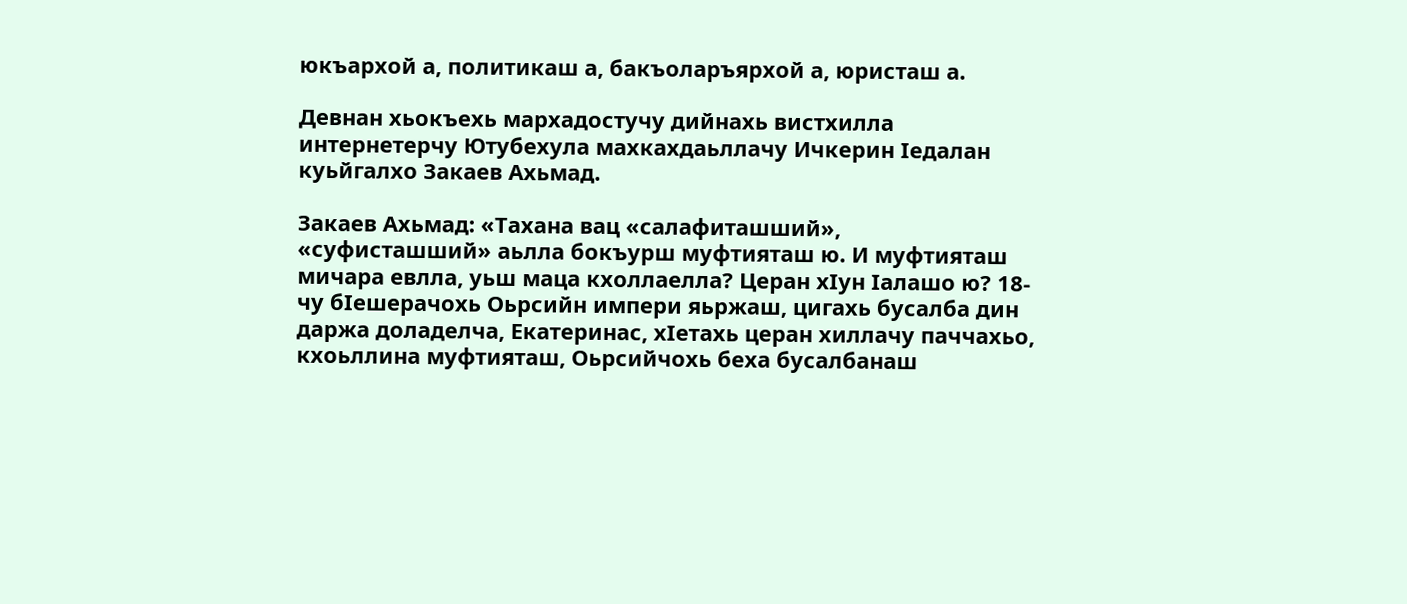юкъархой а, политикаш а, бакъоларъярхой а, юристаш а.

Девнан хьокъехь мархадостучу дийнахь вистхилла интернетерчу Ютубехула махкахдаьллачу Ичкерин Iедалан куьйгалхо Закаев Ахьмад.

Закаев Ахьмад: «Тахана вац «салафиташший», «суфисташший» аьлла бокъурш муфтияташ ю. И муфтияташ мичара евлла, уьш маца кхоллаелла? Церан хIун Iалашо ю? 18-чу бIешерачохь Оьрсийн импери яьржаш, цигахь бусалба дин даржа доладелча, Екатеринас, хIетахь церан хиллачу паччахьо, кхоьллина муфтияташ, Оьрсийчохь беха бусалбанаш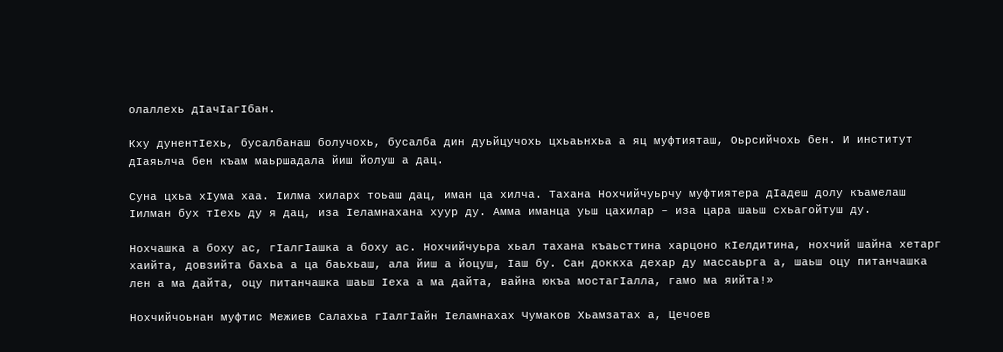олаллехь дIачIагIбан.

Кху дунентIехь, бусалбанаш болучохь, бусалба дин дуьйцучохь цхьаьнхьа а яц муфтияташ, Оьрсийчохь бен. И институт дIаяьлча бен къам маьршадала йиш йолуш а дац.

Суна цхьа хIума хаа. Iилма хиларх тоьаш дац, иман ца хилча. Тахана Нохчийчуьрчу муфтиятера дIадеш долу къамелаш Iилман бух тIехь ду я дац, иза Iеламнахана хуур ду. Амма иманца уьш цахилар – иза цара шаьш схьагойтуш ду.

Нохчашка а боху ас, гIалгIашка а боху ас. Нохчийчуьра хьал тахана къаьсттина харцоно кIелдитина, нохчий шайна хетарг хаийта, довзийта бахьа а ца баьхьаш, ала йиш а йоцуш, Iаш бу. Сан доккха дехар ду массаьрга а, шаьш оцу питанчашка лен а ма дайта, оцу питанчашка шаьш Iеха а ма дайта, вайна юкъа мостагIалла, гамо ма яийта!»

Нохчийчоьнан муфтис Межиев Салахьа гIалгIайн Iеламнахах Чумаков Хьамзатах а, Цечоев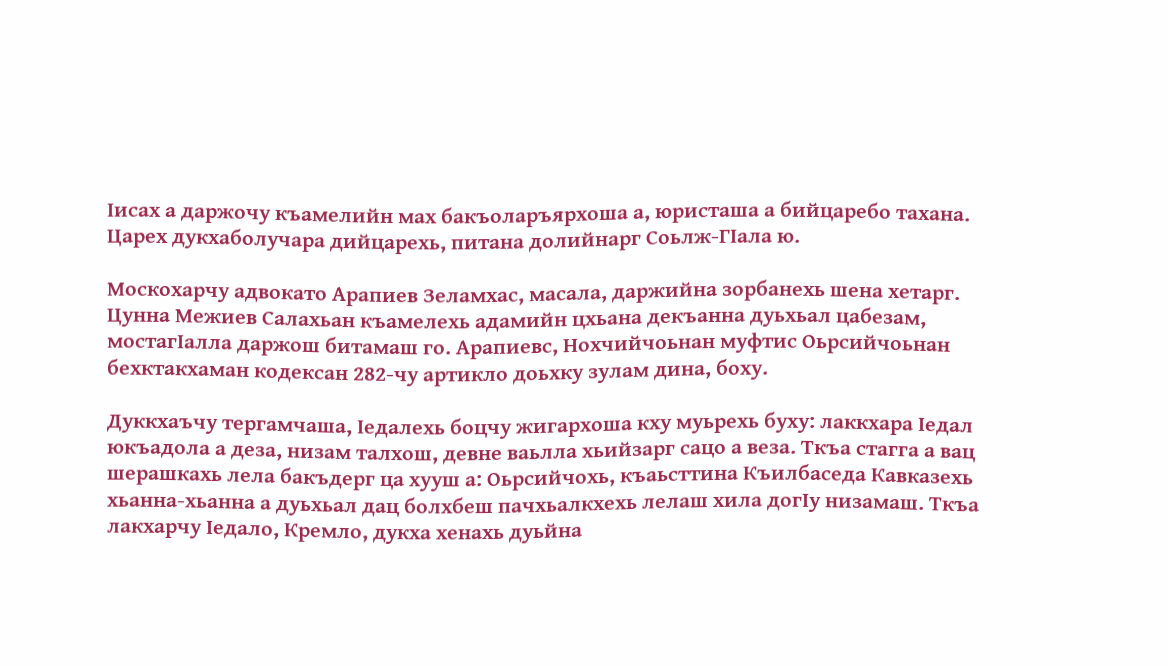Iисах а даржочу къамелийн мах бакъоларъярхоша а, юристаша а бийцаребо тахана. Царех дукхаболучара дийцарехь, питана долийнарг Соьлж-ГIала ю.

Москохарчу адвокато Арапиев Зеламхас, масала, даржийна зорбанехь шена хетарг. Цунна Межиев Салахьан къамелехь адамийн цхьана декъанна дуьхьал цабезам, мостагIалла даржош битамаш го. Арапиевс, Нохчийчоьнан муфтис Оьрсийчоьнан бехктакхаман кодексан 282-чу артикло доьхку зулам дина, боху.

Дуккхаъчу тергамчаша, Iедалехь боцчу жигархоша кху муьрехь буху: лаккхара Iедал юкъадола а деза, низам талхош, девне ваьлла хьийзарг сацо а веза. Ткъа стагга а вац шерашкахь лела бакъдерг ца хууш а: Оьрсийчохь, къаьсттина Къилбаседа Кавказехь хьанна-хьанна а дуьхьал дац болхбеш пачхьалкхехь лелаш хила догIу низамаш. Ткъа лакхарчу Iедало, Кремло, дукха хенахь дуьйна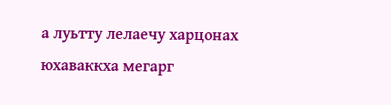а луьтту лелаечу харцонах юхаваккха мегарг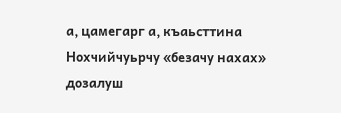а, цамегарг а, къаьсттина Нохчийчуьрчу «безачу нахах» дозалуш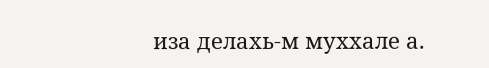иза делахь-м муххале а.